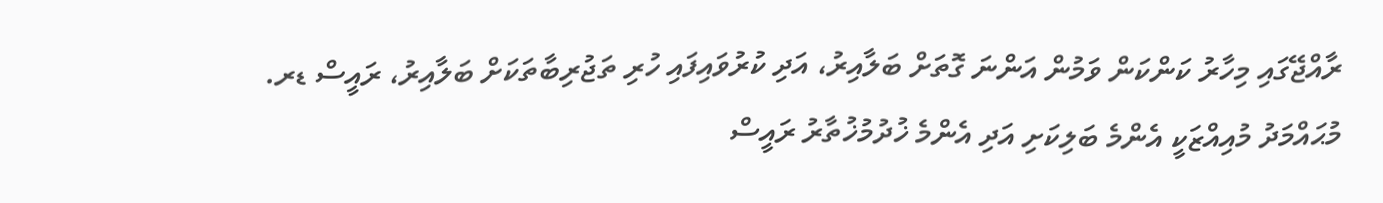ރާއްޖޭގައި މިހާރު ކަންކަން ވަމުން އަންނަ ގޮތަށް ބަލާއިރު، އަދި ކުރުވައިފައި ހުރި ތަޖުރިބާތަކަށް ބަލާއިރު، ރައީސް ޑރ. މުޙައްމަދު މުއިއްޒަކީ އެންމެ ބަލިކަށި އަދި އެންމެ ޚުދުމުޚުތާރު ރައީސް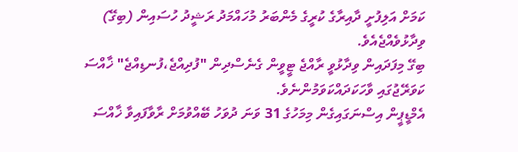ކަމަށް އަލިފުށީ ދާއިރާގެ ކުރީގެ މެންބަރު މުހައްމަދު ރަޝީދު ހުސައިން (ބިގޭ) ވިދާޅުވެއްޖެއެވެ.
ބިގޭ މިފަދައިން ވިދާޅުވީ ރާއްޖެ ޓީވީން ގެނެސްދިން "ފުދިއްޖެ،ފުނޑިއްޖެ" ޚާއްސަ ކަވަރޭޖުގައި ވާހަކަދައްކަވަމުންނެވެ.
އެމްޑީޕީން އިސްނަގައިގެން މިމަހުގެ 31 ވަނަ ދުވަހު ބޭއްވުމަށް ރާވާފައިވާ ޚާއްސަ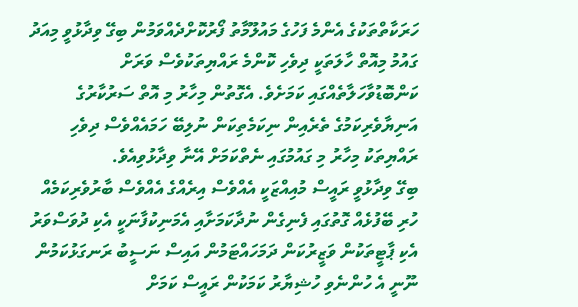ހަރަކާތްތަކުގެ އެންމެ ފަހުގެ މައުލޫމާތު ފޯރުކޮށްދެއްވަމުން ބިގޭ ވިދާޅުވީ މިއަދު ގައުމު މިއޮތް ހާލަތަކީ ދިވެހި ކޮންމެ ރައްޔިތަކުވެސް ވަރަށް ކަންބޮޑުވާހަލާތެއްގައި ކަމަށެވެ. އެގޮތުން މިހާރު މި އޮތް ސަރުކާރުގެ އަނިޔާވެރިކަމުގެ ތެރެއިން ނިކަމެތިކަން ނުލިބޭ ހަމައެއްވެސް ދިވެހި ރައްޔިތަކު މިހާރު މި ގައުމުގައި ނެތްކަމަށް އޭނާ ވިދާޅުވިއެވެ.
ބިގޭ ވިދާޅުވީ ރައީސް މުއިއްޒަކީ އެއްވެސް އިރެއްގެ އެއްވެސް ބާރުވެރިކަމެއް ހުރި ބޭފުޅެއް ގޮތުގައި ފެނިގެން ނުދާކަމަށާއި އެމަނިކުފާނަކީ އެކި ދުވަސްވަރު އެކި ޕާޓީތަކުން ވަޒީރުކަން ދަމަހައްޓަމުން އައިސް ނަސީބު ރަނގަޅުކަމުން ނޫނީ އެ ހުންނެވި ހުޝިޔާރު ކަމަކުން ރައީސް ކަމަށް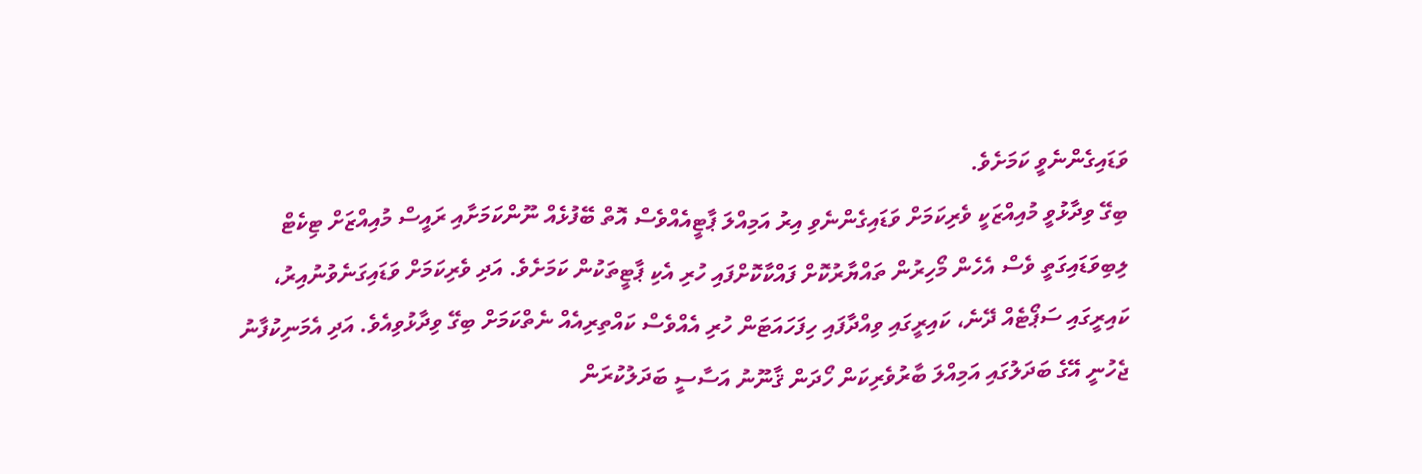ވަޑައިގެންނެވީ ކަމަށެވެ.
ބިގޭ ވިދާޅުވީ މުއިއްޒަކީ ވެރިކަމަށް ވަޑައިގެންނެވި އިރު އަމިއްލަ ޕާޓީއެއްވެސް އޮތް ބޭފުޅެއް ނޫންކަމަށާއި ރައީސް މުއިއްޒަށް ޓިކެޓް ލިބިވަޑައިގަތީ ވެސް އެހެން މޯހިރުން ތައްޔާރުކޮށް ފައްކާކޮށްފައި ހުރި އެކި ޕާޓީތަކުން ކަމަށެވެ. އަދި ވެރިކަމަށް ވަޑައިގަނެވުނުއިރު، ކައިރީގައި ސަޕޯޓެއް ދޭނެ، ކައިރީގައި ވިއްދާފައި ހިފަހައަޓަން ހުރި އެއްވެސް ކައްތިރިއެއް ނެތްކަމަށް ބިގޭ ވިދާޅުވިއެވެ. އަދި އެމަނިކުފާނު ޖެހުނީ އޭގެ ބަދަލުގައި އަމިއްލަ ބާރުވެރިކަން ހޯދަން ޤާނޫނު އަސާސީ ބަދަލުކުރަން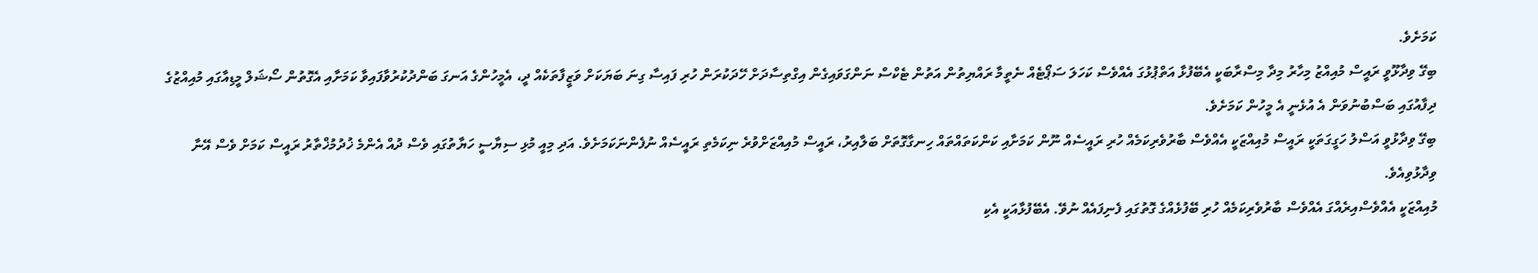ކަމަށެވެ.
ބިގޭ ވިދާޅޫވީ ރައީސް މުއިއްޒު މިހާރު މިދާ މިސްރާބަކީ އެބޭފުޅާ އަތްޕުޅުގަ އެއްވެސް ކަހަލަ ސަޕޯޓެއް ނެތީމާ ރައްޔިތުން އަތުން ޓެކްސް ނަންގަވައިގެން އިގްތިސާދަށް ހޭދަކުރަން ހުރި ފައިސާ ގިނަ ބަޔަކަށް ވަޒީފާތަކެއް ދީ، އެމީހުންގެ އަނގަ ބަންދުކުރުވާފައިވާ ކަމަށާއި އެގޮތުން ސޯޝަލް މީޑިއާގައި މުއިއްޒުގެ ދިފާއުގައި ބަސްބުނުވަން އެ އުޅެނީ އެ މީހުން ކަމަށެވެ.
ބިގޭ ވިދާޅުވީ އަސްލު ހަގީގަތަކީ ރައީސް މުއިއްޒަކީ އެއްވެސް ބާރުވެރިކަމެއް ހުރި ރައީސެއް ނޫން ކަމަށާއި ކަންކަތައްތައް ހިނގާގޮތަށް ބަލާއިރު، ރައީސް މުއިއްޒަށްވުރެ ނިކަމެތި ރައީސެއް ނުފެންނަކަމަށެވެ. އަދި މިއީ މުޅި ސިޔާސީ ހަޔާތުގައި ވެސް ދުއް އެންމެ ޚުދުމުޚްތާރު ރައީސް ކަމަށް ވެސް އޭނާ ވިދާޅުވިއެވެ.
މުއިއްޒަކީ އެއްވެސްއިރެއްގަ އެއްވެސް ބާރުވެރިކަމެއް ހުރި ބޭފުޅެއްގެ ގޮތުގައި ފެނިފައެއް ނުވޭ. އެބޭފުޅާއަކީ އެކި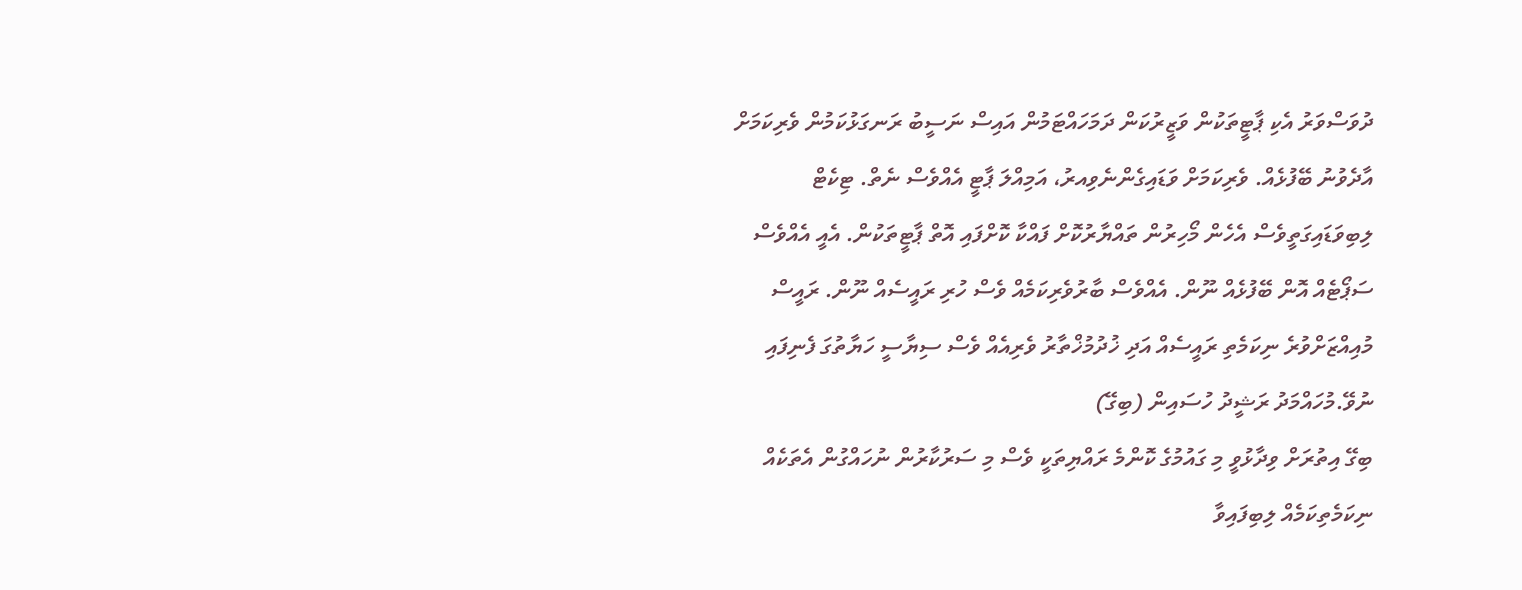ދުވަސްވަރު އެކި ޕާޓީތަކުން ވަޒީރުކަން ދަމަހައްޓަމުން އައިސް ނަސީބު ރަނގަޅުކަމުން ވެރިކަމަށް އާދެވުނު ބޭފުޅެއް. ވެރިކަމަށް ވަޑައިގެންނެވިއރު، އަމިއްލަ ޕާޓީ އެއްވެސް ނެތް. ޓިކެޓް ލިބިވަޑައިގަތީވެސް އެހެން މޯހިރުން ތައްޔާރުކޮށް ފައްކާ ކޮށްފައި އޮތް ޕާޓީތަކުން. އެއީ އެއްވެސް ސަޕޯޓެއް އޮން ބޭފުޅެއް ނޫން. އެއްވެސް ބާރުވެރިކަމެއް ވެސް ހުރި ރައީސެއް ނޫން. ރައީސް މުއިއްޒަށްވުރެ ނިކަމެތި ރައީސެއް އަދި ޚުދުމުޚްތާރު ވެރިއެއް ވެސް ސިޔާސީ ހަޔާތުގަ ފެނިފައި ނުވޭ.މުހައްމަދު ރަޝީދު ހުސައިން (ބިގޭ)
ބިގޭ އިތުރަށް ވިދާޅުވީ މި ގައުމުގެ ކޮންމެ ރައްޔިތަކީ ވެސް މި ސަރުކާރުން ނުހައްގުން އެތަކެއް ނިކަމެތިކަމެއް ލިބިފައިވާ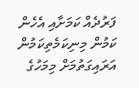ފަރުދެއް ކަމަށާއި އެހެން ކަމުން މިނިކަމެތިކަމުން އަރައިގަތުމަށް މިމަހުގެ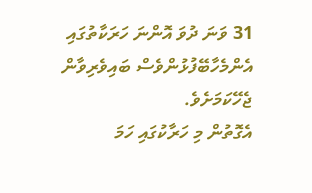31 ވަނަ ދުވަ އޮންނަ ހަރަކާތުގައި އެންމެހާބޭފުޅުންވެސް ބައިވެރިވާން ޖެހޭކަމަށެވެ.
އެގޮތުން މި ހަރާކުގައި ހަމަ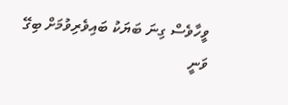ވީހާވެސް ގިނަ ބަޔަކު ބައިވެރިވުމަށް ބިގޭ ވަނީ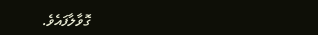ގޮވާލާފައެވެ.